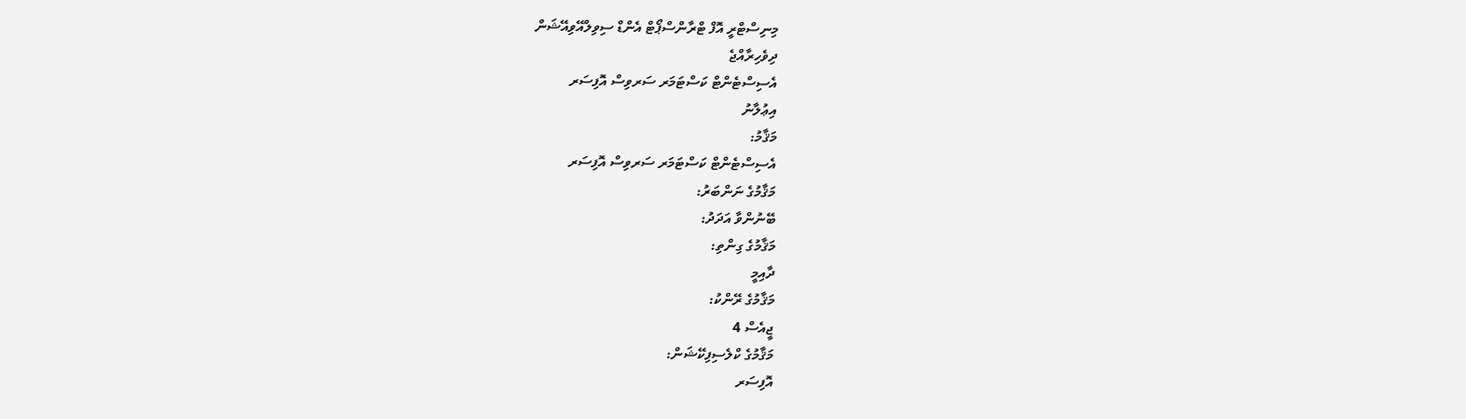މިނިސްޓްރީ އޮފް ޓްރާންސްޕޯޓް އެންޑް ސިވިލްއޭވިއޭޝަން
ދިވެހިރާއްޖެ
އެސިސްޓެންޓް ކަސްޓަމަރ ސަރވިސް އޮފިސަރ
އިޢުލާނު
މަޤާމު:
އެސިސްޓެންޓް ކަސްޓަމަރ ސަރވިސް އޮފިސަރ
މަޤާމުގެ ނަންބަރު:
ބޭނުންވާ އަދަދު:
މަޤާމުގެ ގިންތި:
ދާއިމީ
މަޤާމުގެ ރޭންކު:
ޖީއެސް 4
މަޤާމުގެ ކްލެސިފިކޭޝަން:
އޮފިސަރ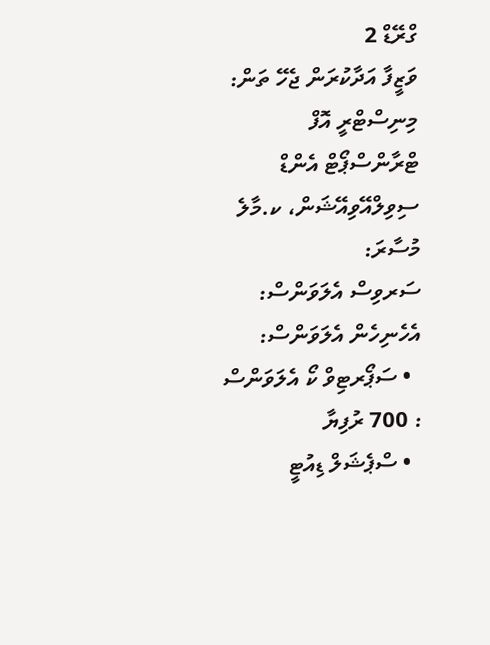ގްރޭޑް 2
ވަޒީފާ އަދާކުރަން ޖެހޭ ތަން:
މިނިސްޓްރީ އޮފް ޓްރާންސްޕޯޓް އެންޑް ސިވިލްއޭވިއޭޝަން، ކ.މާލެ
މުސާރަ:
ސަރވިސް އެލަވަންސް:
އެހެނިހެން އެލަވަންސް:
  • ސަޕޯރޓިވް ކޯ އެލަވަންސް : 700 ރުފިޔާ
  • ސްޕެޝަލް ޑިއުޓީ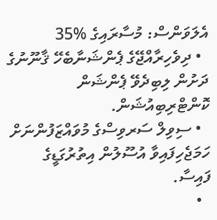އެލަވަންސް: މުސާރައިގެ %35
  • ދިވެހިރާއްޖޭގެ ޕެންޝަނާބެހޭ ޤާނޫނުގެ ދަށުން ލިބިދެވޭ ޕެންޝަން ކޮންޓްރިބިއުޝަން.
  • ސިވިލް ސަރވިސްގެ މުވައްޒަފުންނަށް ހަމަޖެހިފައިވާ އުސޫލުން އިތުރުގަޑީގެ ފައިސާ.
  •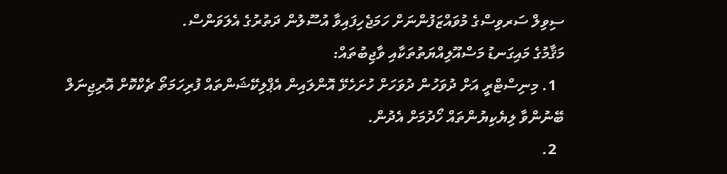ސިވިލް ސަރވިސްގެ މުވައްޒަފުންނަށް ހަމަޖެހިފައިވާ އުސޫލުން ދަތުރުގެ އެލަވަންސް.
މަޤާމުގެ މައިގަނޑު މަސްއޫލިއްޔަތުތަކާއި ވާޖިބުތައް:
  1. މިނިސްޓްރީ އަށް ދުވަހުން ދުވަހަށް ހުށަހެޅޭ އޮންލައިން އެޕްލިކޭޝަންތައް ފުރިހަމަތޯ ޗެކްކޮށް އޮރިޖިނަލް ބޭނުންވާ ލިޔެކިޔުންތައް ހޯދުމަށް އެދުން.
  2.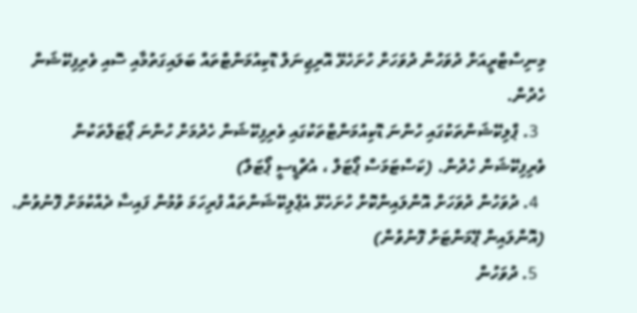މިނިސްޓްރީއަށް ދުވަހުން ދުވަހަށް ހުށަހެޅޭ އޮރިޖިނަލް ޑޮކިއުމަންޓްތައް ބަލައިގަތުމާއި ސޮއި ވެރިފިކޭޝަން ހެދުން.
  3. ޕްލިކޭޝަންތަކުގައި ހުންނަ ޑޮކިއުމަންޓްތަކުގައި ވެރިފިކޭޝަން ހެދުމަށް ހުންނަ ޕޯޓަލްތަކުން ވެރިފިކޭޝަން ހެދުން. (ކަސްޓަމަސް ޕޯޓަލް ، އެޗްޑީސީ ޕޯޓަލް)
  4. ދުވަހުން ދުވަހަށް އޮންލައިންކޮށް ހުށަހެޅޭ އެޕްލިކޭޝަންތައް ފުރިހަމަ ވުމުން ފައިސާ ދެއްކުމަށް ފޮނުވުން. (އޮންލައިން ޕޭމަންޓަށް ފޮނުވުން)
  5. ދުވަހުން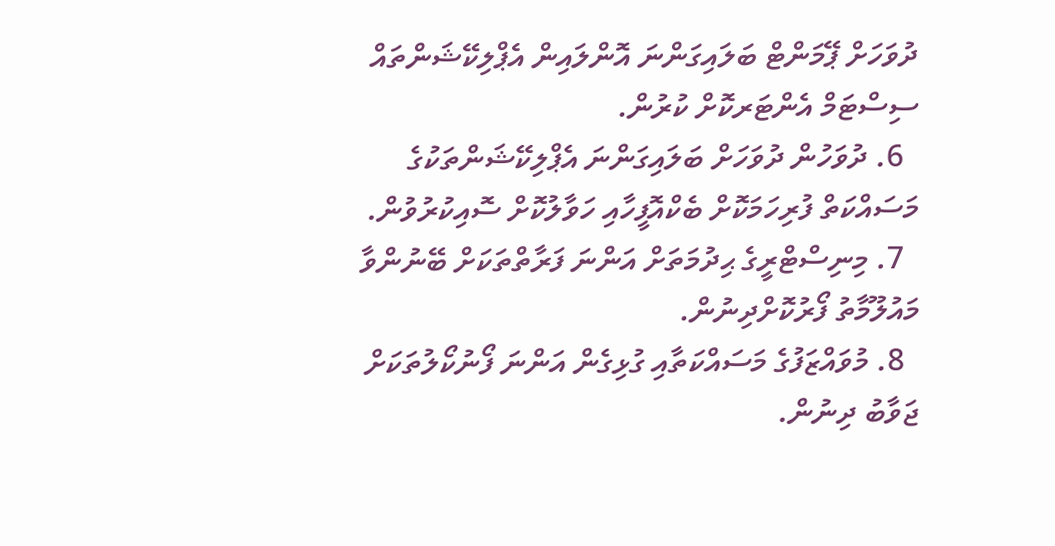ދުވަހަށް ޕޭމަންޓް ބަލައިގަންނަ އޮންލައިން އެޕްލިކޭޝަންތައް ސިސްޓަމް އެންޓަރކޮށް ކުރުން.
  6. ދުވަހުން ދުވަހަށް ބަލައިގަންނަ އެޕްލިކޭޝަންތަކުގެ މަސައްކަތް ފުރިހަމަކޮށް ބެކްއޮފީހާއި ހަވާލުކޮށް ސޮއިކުރުވުން.
  7. މިނިސްޓްރީގެ ޙިދުމަތަށް އަންނަ ފަރާތްތަކަށް ބޭނުންވާ މައުލޫމާތު ފޯރުކޮށްދިނުން.
  8. މުވައްޒަފުގެ މަސައްކަތާއި ގުޅިގެން އަންނަ ފޯނުކޯލުތަކަށް ޖަވާބު ދިނުން.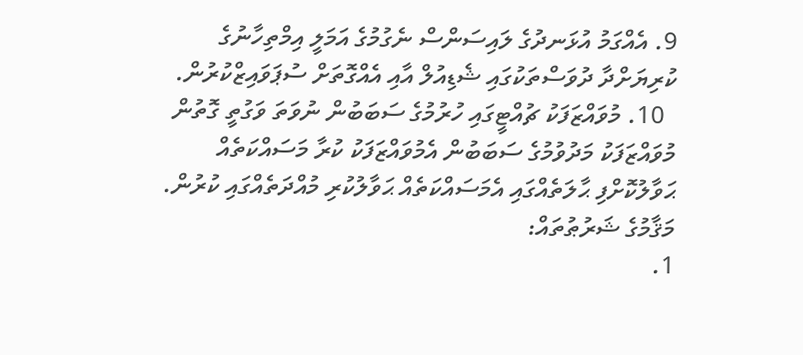9. އެއްގަމު އުޅަނދުގެ ލައިސަންސް ނެގުމުގެ އަމަލީ އިމްތިހާނުގެ ކުރިޔަށްދާ ދުވަސްތަކުގައި ޝެޑިއުލް އާއި އެއްގޮތަށް ސުޕަވައިޒްކުރުން.
  10. މުވައްޒަފަކު ޗުއްޓީގައި ހުރުމުގެ ސަބަބުން ނުވަތަ ވަގުތީ ގޮތުން މުވައްޒަފަކު މަދުވުމުގެ ސަބަބުން އެމުވައްޒަފަކު ކުރާ މަސައްކަތެއް ޙަވާލުކޮށްފި ޙާލަތެއްގައި އެމަސައްކަތެއް ޙަވާލުކުރި މުއްދަތެއްގައި ކުރުން.
މަޤާމުގެ ޝަރުޠުތައް:
1.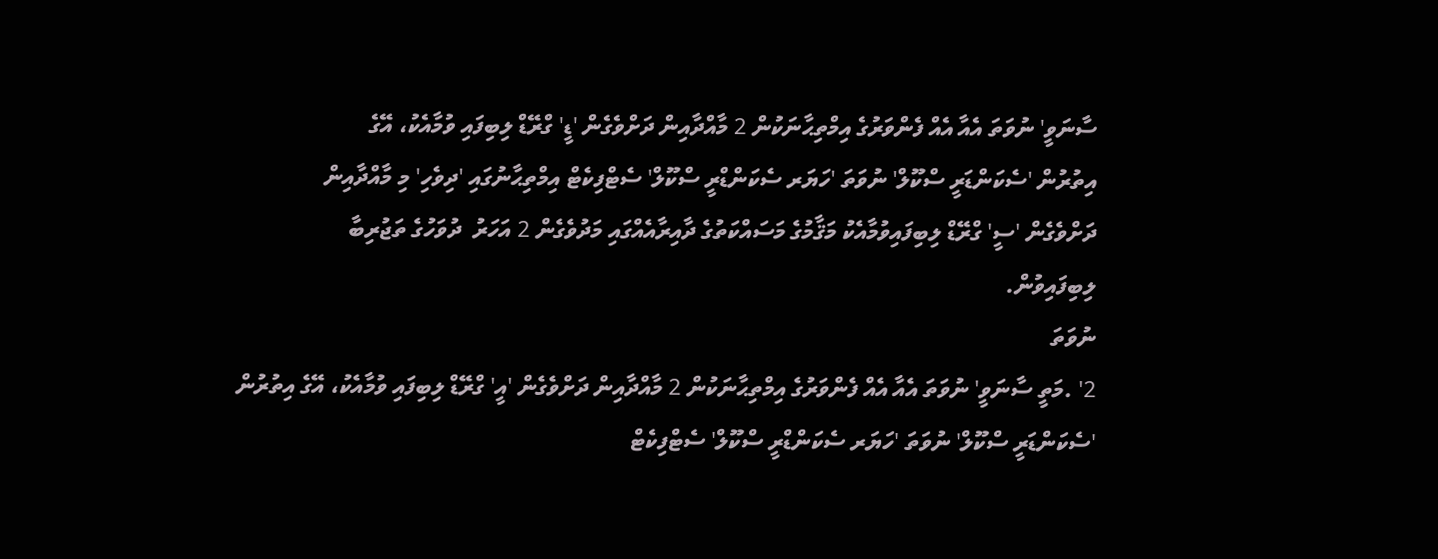ސާނަވީ' ނުވަތަ އެއާ އެއް ފެންވަރުގެ އިމްތިޙާނަކުން 2 މާއްދާއިން ދަށްވެގެން 'ޑީ' ގްރޭޑް ލިބިފައި ވުމާއެކު، އޭގެ
އިތުރުން 'ސެކަންޑަރީ ސްކޫލް' ނުވަތަ 'ހަޔަރ ސެކަންޑްރީ ސްކޫލް' ސެޓްފިކެޓް އިމްތިޙާނުގައި 'ދިވެހި' މި މާއްދާއިން
ދަށްވެގެން 'ސީ' ގްރޭޑް ލިބިފައިވުމާއެކު މަޤާމުގެ މަސައްކަތުގެ ދާއިރާއެއްގައި މަދުވެގެން 2 އަހަރު  ދުވަހުގެ ތަޖުރިބާ
ލިބިފައިވުން.
ނުވަތަ
2' .މަތީ ސާނަވީ' ނުވަތަ އެއާ އެއް ފެންވަރުގެ އިމްތިޙާނަކުން 2 މާއްދާއިން ދަށްވެގެން 'އީ' ގްރޭޑް ލިބިފައި ވުމާއެކު، އޭގެ އިތުރުން 'ސެކަންޑަރީ ސްކޫލް' ނުވަތަ 'ހަޔަރ ސެކަންޑްރީ ސްކޫލް' ސެޓްފިކެޓް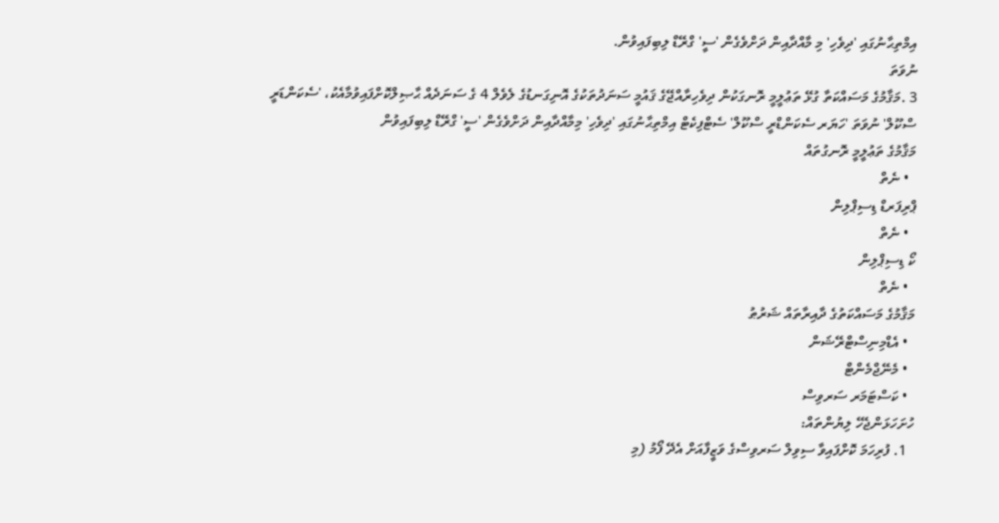އިމްތިޙާނުގައި 'ދިވެހި' މި މާއްދާއިން ދަށްވެގެން 'ސީ' ގްރޭޑް ލިބިފައިވުން.
ނުވަތަ
3 .މަޤާމުގެ މަސައްކަތާ ގުޅޭ ތަޢުލީމީ ރޮނގަކުން ދިވެހިރާއްޖޭގެ ޤައުމީ ސަނަދުތަކުގެ އޮނިގަނޑުގެ ލެވެލް 4 ގެ ސަނަދެއް ޙާޞިލްކޮށްފައިވުމާއެކު، 'ސެކަންޑަރީ ސްކޫލް' ނުވަތަ 'ހަޔަރ ސެކަންޑްރީ ސްކޫލް' ސެޓްފިކެޓް އިމްތިޙާނުގައި 'ދިވެހި' މިމާއްދާއިން ދަށްވެގެން 'ސީ' ގްރޭޑް ލިބިފައިވުން
މަޤާމުގެ ތަޢުލީމީ ރޮނގުތައް
  • ނެތް
ޕްރިފަރޑް ޑިސިޕްލިން
  • ނެތް
ކޯ ޑިސިޕްލިން
  • ނެތް
މަޤާމުގެ މަސައްކަތުގެ ދާއިރާތައް ޝަރުޠު
  • އެޑްމިނިސްޓްރޭޝަން
  • މެނޭޖްމެންޓް
  • ކަސްޓަމަރ ސަރވިސް
ހުށަހަޅަންޖެހޭ ލިޔުންތައް:
  1. ފުރިހަމަ ކޮށްފައިވާ ސިވިލް ސަރވިސްގެ ވަޒީފާއަށް އެދޭ ފޯމު (މި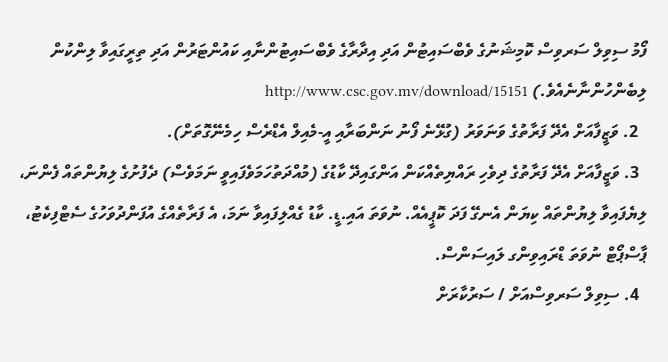ފޯމު ސިވިލް ސަރވިސް ކޮމިޝަނުގެ ވެބްސައިޓުން އަދި އިދާރާގެ ވެބްސައިޓުންނާއި ކައުންޓަރުން އަދި ތިރީގައިވާ ލިންކުން ލިބެންހުންނާނެއެވެ.) http://www.csc.gov.mv/download/15151
  2. ވަޒީފާއަށް އެދޭ ފަރާތުގެ ވަނަވަރު (ގުޅޭނެ ފޯނު ނަންބަރާއި އީ-މެއިލް އެޑްރެސް ހިމެނޭގޮތަށް).
  3. ވަޒީފާއަށް އެދޭ ފަރާތުގެ ދިވެހި ރައްޔިތެއްކަން އަންގައިދޭ ކާޑުގެ (މުއްދަތުހަމަވެފައިވީ ނަމަވެސް) ދެފުށުގެ ލިޔުންތައް ފެންނަ، ލިޔެފައިވާ ލިޔުންތައް ކިޔަން އެނގޭ ފަދަ ކޮޕީއެއް. ނުވަތަ އައި.ޑީ. ކާޑު ގެއްލިފައިވާ ނަމަ، އެ ފަރާތެއްގެ އުފަންދުވަހުގެ ސެޓްފިކެޓު، ޕާސްޕޯޓް ނުވަތަ ޑްރައިވިންގ ލައިސަންސް.
  4. ސިވިލް ސަރވިސްއަށް / ސަރުކާރަށް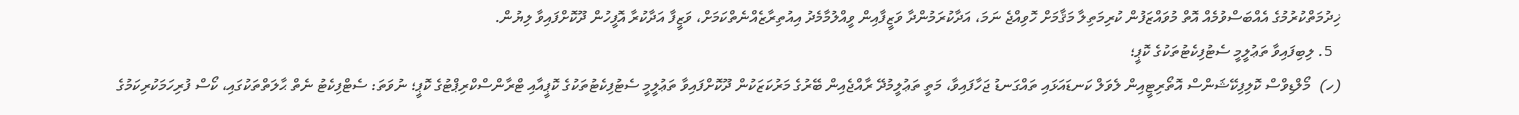ޚިދުމަތްކުރުމުގެ އެއްބަސްވުމެއް އޮތް މުވައްޒަފުން ކުރިމަތިލާ މަޤާމަށް ހޮވިއްޖެ ނަމަ، އަދާކުރަމުންދާ ވަޒީފާއިން ވީއްލުމާމެދު އިއުތިރާޒެއްނެތްކަމަށް، ވަޒީފާ އަދާކުރާ އޮފީހުން ދޫކޮށްފައިވާ ލިޔުން.
  5. ލިބިފައިވާ ތަޢުލީމީ ސެޓުފިކެޓުތަކުގެ ކޮޕީ؛
(ހ)  މޯލްޑިވްސް ކޮލިފިކޭޝަންސް އޮތޯރިޓީއިން ލެވަލް ކަނޑައަޅައި ތައްގަނޑު ޖަހާފައިވާ، މަތީ ތަޢުލީމުދޭ ރާއްޖެއިން ބޭރުގެ މަރުކަޒަކުން ދޫކޮށްފައިވާ ތަޢުލީމީ ސެޓުފިކެޓުތަކުގެ ކޮޕީއާއި ޓްރާންސްކްރިޕްޓުގެ ކޮޕީ؛ ނުވަތަ: ސެޓްފިކެޓު ނެތް ޙާލަތްތަކުގައި، ކޯސް ފުރިހަމަކުރިކަމުގެ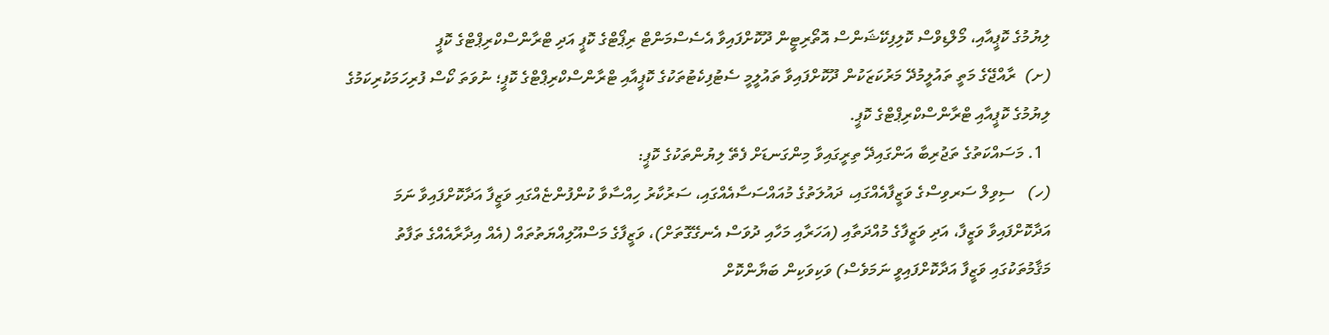ލިޔުމުގެ ކޮޕީއާއި، މޯލްޑިވްސް ކޮލިފިކޭޝަންސް އޮތޯރިޓީން ދޫކޮށްފައިވާ އެސެސްމަންޓް ރިޕޯޓްގެ ކޮޕީ އަދި ޓްރާންސްކްރިޕްޓްގެ ކޮޕީ
(ށ)  ރާއްޖޭގެ މަތީ ތައުލީމުދޭ މަރުކަޒަކުން ދޫކޮށްފައިވާ ތައުލީމީ ސެޓުފިކެޓުތަކުގެ ކޮޕީއާއި ޓްރާންސްކްރިޕްޓްގެ ކޮޕީ؛ ނުވަތަ ކޯސް ފުރިހަމަކުރިކަމުގެ ލިޔުމުގެ ކޮޕީއާއި ޓްރާންސްކްރިޕްޓްގެ ކޮޕީ.
  1. މަސައްކަތުގެ ތަޖުރިބާ އަންގައިދޭ ތިރީގައިވާ މިންގަނޑަށް ފެތޭ ލިޔުންތަކުގެ ކޮޕީ:
(ހ)   ސިވިލް ސަރވިސްގެ ވަޒީފާއެއްގައި، ދައުލަތުގެ މުއައްސަސާއެއްގައި، ސަރުކާރު ހިއްސާވާ ކުންފުންޏެއްގައި ވަޒީފާ އަދާކޮށްފައިވާ ނަމަ އަދާކޮށްފައިވާ ވަޒީފާ، އަދި ވަޒީފާގެ މުއްދަތާއި (އަހަރާއި މަހާއި ދުވަސް އެނގޭގޮތަށް)، ވަޒީފާގެ މަސްއޫލިއްޔަތުތައް (އެއް އިދާރާއެއްގެ ތަފާތު މަޤާމުތަކުގައި ވަޒީފާ އަދާކޮށްފައިވީ ނަމަވެސް) ވަކިވަކިން ބަޔާންކޮށް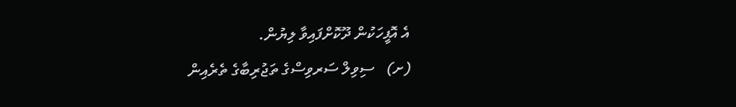އެ އޮފީހަކުން ދޫކޮށްފައިވާ ލިޔުން.
(ށ)   ސިވިލް ސަރވިސްގެ ތަޖުރިބާގެ ތެރެއިން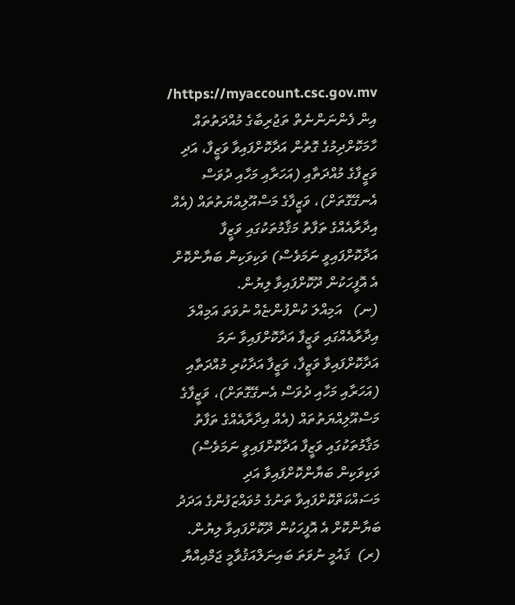https://myaccount.csc.gov.mv/ އިން ފެންނަންނެތް ތަޖުރިބާގެ މުއްދަތުތައް ހާމަކޮށްދިމުގެ ގޮތުން އަދާކޮށްފައިވާ ވަޒީފާ، އަދި ވަޒީފާގެ މުއްދަތާއި (އަހަރާއި މަހާއި ދުވަސް އެނގޭގޮތަށް)، ވަޒީފާގެ މަސްއޫލިއްޔަތުތައް (އެއް އިދާރާއެއްގެ ތަފާތު މަޤާމުތަކުގައި ވަޒީފާ އަދާކޮށްފައިވީ ނަމަވެސް) ވަކިވަކިން ބަޔާންކޮށް އެ އޮފީހަކުން ދޫކޮށްފައިވާ ލިޔުން.
(ނ)   އަމިއްލަ ކުންފުންޏެއް ނުވަތަ އަމިއްލަ އިދާރާއެއްގައި ވަޒީފާ އަދާކޮށްފައިވާ ނަމަ އަދާކޮށްފައިވާ ވަޒީފާ، ވަޒީފާ އަދާކުރި މުއްދަތާއި (އަހަރާއި މަހާއި ދުވަސް އެނގޭގޮތަށް)، ވަޒީފާގެ މަސްއޫލިއްޔަތުތައް (އެއް އިދާރާއެއްގެ ތަފާތު މަޤާމުތަކުގައި ވަޒީފާ އަދާކޮށްފައިވީ ނަމަވެސް) ވަކިވަކިން ބަޔާންކޮށްފައިވާ އަދި މަސައްކަތްކޮށްފައިވާ ތަނުގެ މުވައްޒަފުންގެ އަދަދު ބަޔާންކޮށް އެ އޮފީހަކުން ދޫކޮށްފައިވާ ލިޔުން.
(ރ)  ޤައުމީ ނުވަތަ ބައިނަލްއަޤުވާމީ ޖަމްއިއްޔާ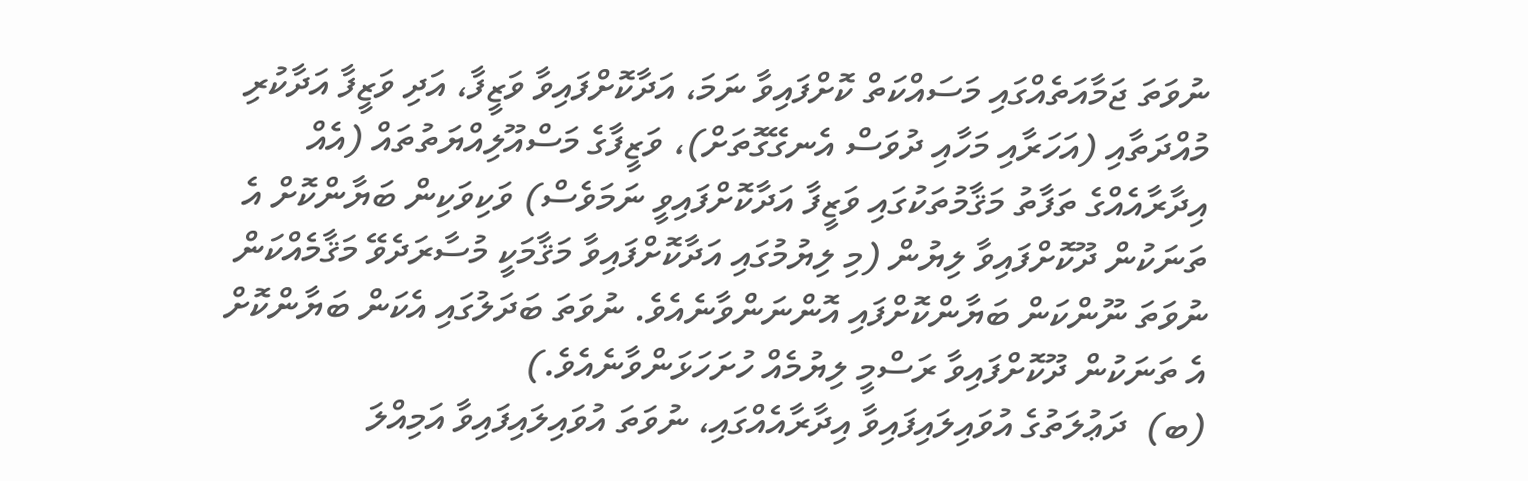ނުވަތަ ޖަމާއަތެއްގައި މަސައްކަތް ކޮށްފައިވާ ނަމަ، އަދާކޮށްފައިވާ ވަޒީފާ، އަދި ވަޒީފާ އަދާކުރި މުއްދަތާއި (އަހަރާއި މަހާއި ދުވަސް އެނގޭގޮތަށް)، ވަޒީފާގެ މަސްއޫލިއްޔަތުތައް (އެއް އިދާރާއެއްގެ ތަފާތު މަޤާމުތަކުގައި ވަޒީފާ އަދާކޮށްފައިވީ ނަމަވެސް) ވަކިވަކިން ބަޔާންކޮށް އެ ތަނަކުން ދޫކޮށްފައިވާ ލިޔުން (މި ލިޔުމުގައި އަދާކޮށްފައިވާ މަޤާމަކީ މުސާރަދެވޭ މަޤާމެއްކަން ނުވަތަ ނޫންކަން ބަޔާންކޮށްފައި އޮންނަންވާނެއެވެ. ނުވަތަ ބަދަލުގައި އެކަން ބަޔާންކޮށް އެ ތަނަކުން ދޫކޮށްފައިވާ ރަސްމީ ލިޔުމެއް ހުށަހަޅަންވާނެއެވެ.)
(ބ)  ދަޢުލަތުގެ އުވައިލައިފައިވާ އިދާރާއެއްގައި، ނުވަތަ އުވައިލައިފައިވާ އަމިއްލަ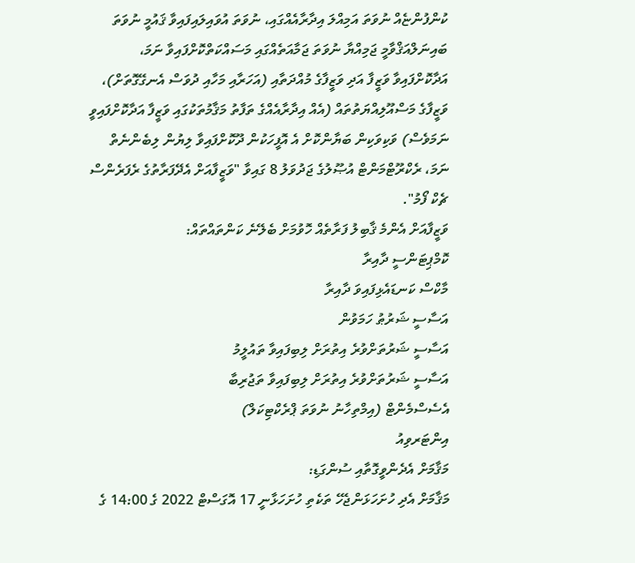ކުންފުންޏެއް ނުވަތަ އަމިއްލަ އިދާރާއެއްގައި، ނުވަތަ އުވައިލައިފައިވާ ޤައުމީ ނުވަތަ ބައިނަލްއަޤްވާމީ ޖަމިއްޔާ ނުވަތަ ޖަމާއަތެއްގައި މަސައްކަތްކޮށްފައިވާ ނަމަ، އަދާކޮށްފައިވާ ވަޒީފާ އަދި ވަޒީފާގެ މުއްދަތާއި (އަހަރާއި މަހާއި ދުވަސް އެނގޭގޮތަށް)، ވަޒީފާގެ މަސްއޫލިއްޔަތުތައް (އެއް އިދާރާއެއްގެ ތަފާތު މަޤާމުތަކުގައި ވަޒީފާ އަދާކޮށްފައިވީ ނަމަވެސް) ވަކިވަކިން ބަޔާންކޮށް އެ އޮފީހަކުން ދޫކޮށްފައިވާ ލިޔުން ލިބެންނެތް ނަމަ، ރެކްރޫޓްމަންޓް އުޞޫލުގެ ޖަދުވަލު 8 ގައިވާ "ވަޒީފާއަށް އެދޭފަރާތުގެ ރެފަރެންސް ޗެކް ފޯމު".
ވަޒީފާއަށް އެންމެ ޤާބިލު ފަރާތެއް ހޮވުމަށް ބެލޭނެ ކަންތައްތައް:
ކޮމްޕިޓަންސީ ދާއިރާ
މާކްސް ކަނޑައެޅިފައިވަ ދާއިރާ
އަސާސީ ޝަރުޠު ހަމަވުން
އަސާސީ ޝަރުތަށްވުރެ އިތުރަށް ލިބިފައިވާ ތައުލީމު
އަސާސީ ޝަރުތަށްވުރެ އިތުރަށް ލިބިފައިވާ ތަޖުރިބާ
އެސެސްމެންޓް (އިމްތިހާނު ނުވަތަ ޕްރެކްޓިކަލް)
އިންޓަރވިއު
މަޤާމަށް އެދެންވީގޮތާއި ސުންގަޑި:
މަޤާމަށް އެދި ހުށަހަޅަންޖެހޭ ތަކެތި ހުށަހަޅާނީ 17 އޮގަސްޓް 2022 ގެ 14:00 ގެ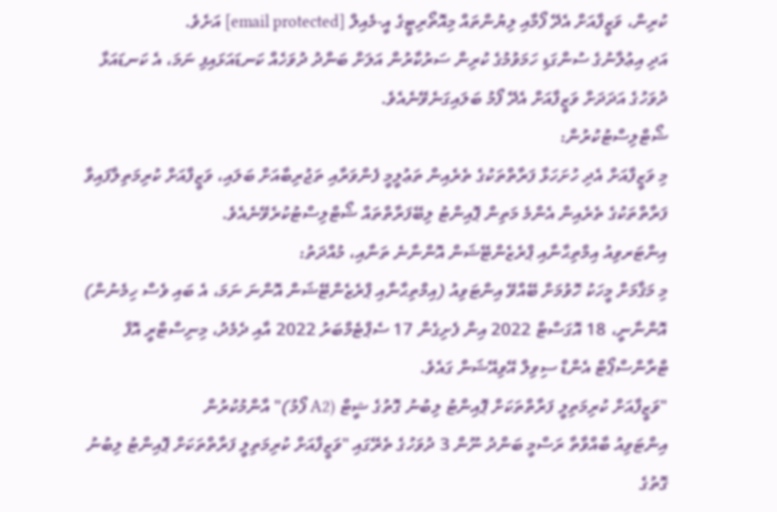ކުރިން، ވަޒީފާއަށް އެދޭ ފޯމާއި ލިޔުންތައް މިއޮތޯރިޓީގެ އީ-މެއިލް [email protected] އަށެވެ.
އަދި އިޢުލާނުގެ ސުންގަޑި ހަމަވުމުގެ ކުރިން ސަރުކާރުން އަލަށް ބަންދު ދުވަހެއް ކަނޑައަޅައިފި ނަމަ، އެ ކަނޑައަޅާ ދުވަހުގެ އަދަދަށް ވަޒީފާއަށް އެދޭ ފޯމު ބަލައިގަނެވޭނެއެވެ.
ޝޯޓްލިސްޓުކުރުން:
މި ވަޒީފާއަށް އެދި ހުށަހަޅާ ފަރާތްތަކުގެ ތެރެއިން ތަޢުލީމީ ފެންވަރާއި ތަޖުރިބާއަށް ބަލައި، ވަޒީފާއަށް ކުރިމަތިލާފައިވާ ފަރާތްތަކުގެ ތެރެއިން އެންމެ މަތިން ޕޮއިންޓު ލިބޭފަރާތްތައް ޝޯޓްލިސްޓުކުރެވޭނެއެވެ.
އިންޓަރވިއު އިމްތިޙާނާއި ޕްރެޒެންޓޭޝަން އޮންނާނެ ތަނާއި، މުއްދަތު:
މި މަޤާމަށް މީހަކު ހޮވުމަށް ބޭއްވޭ އިންޓަވިއު (އިމްތިޙާނާއި ޕްރެޒެންޓޭޝަން އޮންނަ ނަމަ، އެ ބައި ވެސް ހިމެނުން)  އޮންނާނީ، 18 އޮގަސްޓް 2022 އިން ފެށިގެން 17 ސެޕްޓެމްބަރު 2022 އާއި ދެމެދު، މިނިސްޓްރީ އޮފް ޓްރާންސްޕޯޓް އެންޑް ސިވިލް އޭވިއޭޝަން ގައެވެ.
"ވަޒީފާއަށް ކުރިމަތިލީ ފަރާތްތަކަށް ޕޮއިންޓު ލިބުނު ގޮތުގެ ޝީޓް (A2 ފޯމު)" އާންމުކުރުން
އިންޓަވިއު ބާއްވާތާ ރަސްމީ ބަންދު ނޫން 3 ދުވަހުގެ ތެރޭގައި "ވަޒީފާއަށް ކުރިމަތިލީ ފަރާތްތަކަށް ޕޮއިންޓު ލިބުނު ގޮތުގެ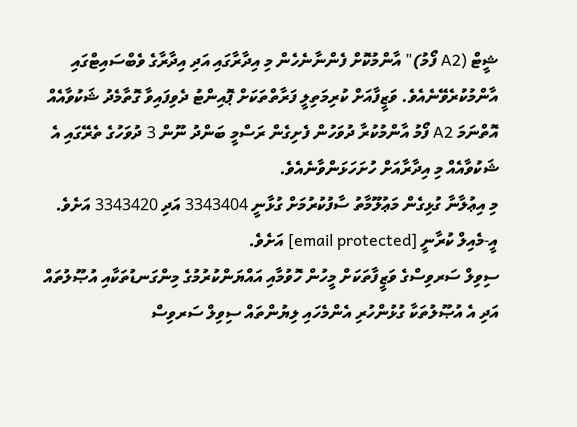ޝީޓް (A2 ފޯމު)" އާންމުކޮށް ފެންނާނެހެން މި އިދާރާގައި އަދި އިދާރާގެ ވެބްސައިޓްގައި އާންމުކުރެވޭނެއެވެ. ވަޒީފާއަށް ކުރިމަތިލީ ފަރާތްތަކަށް ޕޮއިންޓު ދެވިފައިވާ ގޮތާމެދު ޝަކުވާއެއް އޮތްނަމަ A2 ފޯމު އާންމުކުރާ ދުވަހުން ފެށިގެން ރަސްމީ ބަންދު ނޫން 3 ދުވަހުގެ ތެރޭގައި އެ ޝަކުވާއެއް މި އިދާރާއަށް ހުށަހަޅަންވާނެއެވެ.
މި އިޢުލާނާ ގުޅިގެން މަޢުލޫމާތު ސާފުކުރުމަށް ގުޅާނީ 3343404 އަދި 3343420 އަށެވެ. އީ-މެއިލް ކުރާނީ [email protected] އަށެވެ.
ސިވިލް ސަރވިސްގެ ވަޒީފާތަކަށް މީހުން ހޮވުމާއި އައްޔަންކުރުމުގެ މިންގަނޑުތަކާއި އުޞޫލުތައް އަދި އެ އުޞޫލުތަކާ ގުޅުންހުރި އެންމެހައި ލިޔުންތައް ސިވިލް ސަރވިސް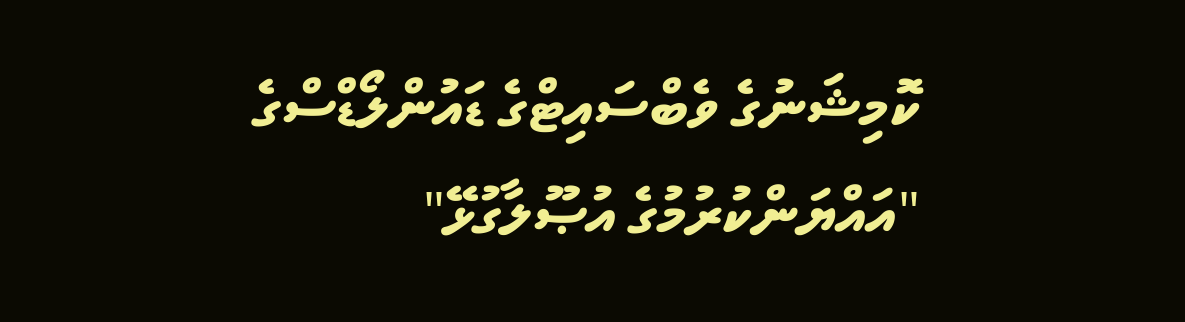ކޮމިޝަނުގެ ވެބްސައިޓްގެ ޑައުންލޯޑްސްގެ "އައްޔަންކުރުމުގެ އުޞޫލާގުޅޭ"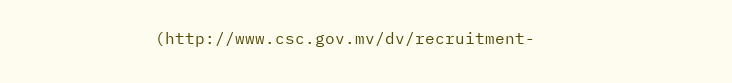(http://www.csc.gov.mv/dv/recruitment-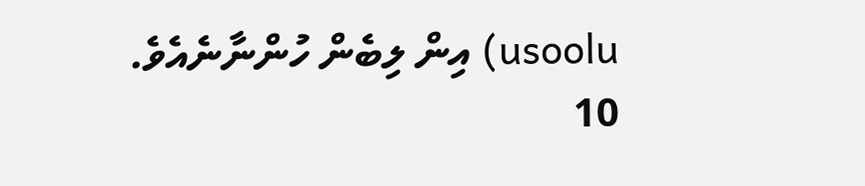usoolu) އިން ލިބެން ހުންނާނެއެވެ.
10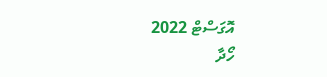އޮގަސްޓް 2022
ހޯދާ